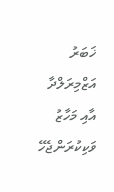ޚަބަރު
އަޒްމިރަލްދާ އާއި މަހާޒު ވަކިކުރަންޖެހޭ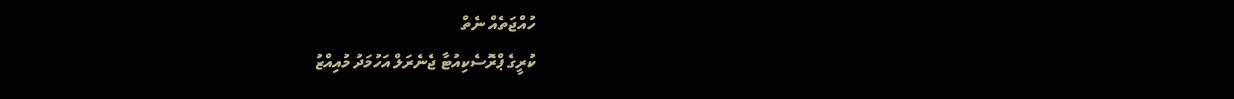ހުއްޖަތެއް ނެތް
ކުރީގެ ޕްރޮސެކިއުޓާ ޖެނެރަލް އަހުމަދު މުއިއްޒު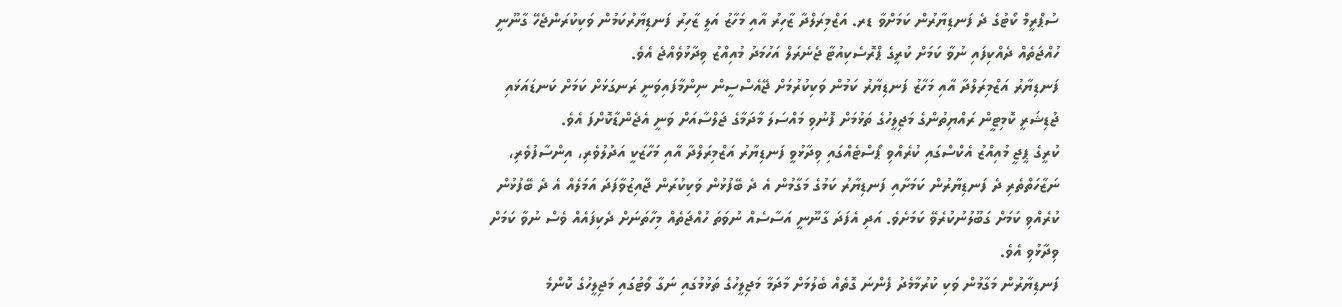ސުޕްރީމް ކޯޓުގެ ދެ ފަނޑިޔާރުން ކަމަށްވާ ޑރ. އަޒްމިރަލްދާ ޒާހިރު އާއި މަހާޒު އަލީ ޒާހިރު ފަނޑިޔާރުކަމުން ވަކިކުރަންޖެހޭ ގާނޫނީ ހުއްޖަތެއް ދެއްކިފައި ނުވާ ކަމަށް ކުރީގެ ޕްރޮސެކިއުޓާ ޖެނެރަލް އަހުމަދު މުއިއްޒު ވިދާޅުވެއްޖެ އެވެ.
ފަނޑިޔާރު އަޒްމިރަލްދާ އާއި މަހާޒު ފަނޑިޔާރު ކަމުން ވަކިކުރުމަށް ޖޭއެސްސީން ނިންމާފައިވަނީ ރަނގަޅަށް ކަމަށް ކަނޑައަޅައި ޖުޑިޝަރީ ކޮމިޓީން ރައްޔިތުންގެ މަޖިލީހުގެ ތަޅުމަށް ފޮނުވި މައްސަލަ މާދަމާގެ ޖަލްސާއަށް ވަނީ އެޖެންޑާކޮށްފަ އެވެ.
ކުރީގެ ޕީޖީ މުއިއްޒު އެކްސްގައި ކުރެއްވި ޕޯސްޓެއްގައި ވިދާޅުވީ ފަނޑިޔާރު އަޒްމިރަލްދާ އާއި މަހާޒަކީ އަދުލުވެރި، އިންސާފުވެރި، ނަޒާހަތްތެރި ދެ ފަނޑިޔާރުން ކަމަށާއި ފަނޑިޔާރު ކަމުގެ މަގާމުން އެ ދެ ބޭފުޅުން ވަކިކުރަން ޖާއިޒުވާފަދަ އަމަލެއް އެ ދެ ބޭފުޅުން ކުރެއްވި ކަމަށް ގަބޫލުނުކުރެވޭ ކަމަށެވެ. އަދި އެފަދަ ގާނޫނީ އަސާސެއް ނުވަތަ ހުއްޖަތެއް މިހާތަނަށް ދެކިފައެއް ވެސް ނުވާ ކަމަށް ވިދާޅުވި އެވެ.
ފަނޑިޔާރުން މަގާމުން ވަކި ކުރުމާމެދު ފެންނަ ގޮތެއް ބެލުމަށް މާދަމާ މަޖިލީހުގެ ތަޅުމުގައި ނަގާ ވޯޓުގައި މަޖިލީހުގެ ކޮންމެ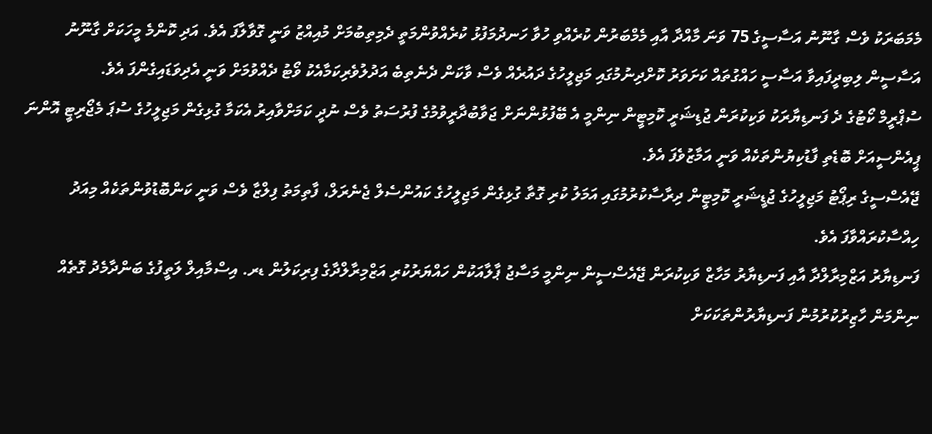މެމަބަރަކު ވެސް ގާނޫނު އަސާސީގެ 75 ވަނަ މާއްދާ އާއި މެމްބަރުން ކުރެއްވި ހުވާ ހަނދުމަފުޅު ކުރެއްވުންމަތީ ދެމިތިބުމަށް މުއިއްޒު ވަނީ ގޮވާލާފަ އެވެ. އަދި ކޮންމެ މީހަކަށް ގާނޫނު އަސާސީން ލިބިދީފައިވާ އަސާސީ ހައްގުތައް ކަށަވަރު ކޮށްދިނުމުގައި މަޖިލީހުގެ ދައުރެއް ވެސް ވާކަން ދެނެތިބެ އަދުލުވެރިކަމާއެކު ވޯޓު ދެއްވުމަށް ވަނީ އެދިވަޑައިގެންފަ އެވެ.
ސުޕްރީމް ކޯޓުގެ ދެ ފަނޑިޔާރަކު ވަކިކުރަން ޖުޑިޝަރީ ކޮމިޓީން ނިންމީ އެ ބޭފުޅުންނަށް ޖަވާބުދާރީވުމުގެ ފުރުސަތު ވެސް ނުދީ ކަމަށްވާއިރު އެކަމާ ގުޅިގެން މަޖިލީހުގެ ސުޕަ މެޖޯރިޓީ އޮންނަ ޕީއެންސީއަށް ބޮޑެތި ފާޑުކިޔުންތަކެއް ވަނީ އަމާޒުވެފަ އެވެ.
ޖޭއެސްސީގެ ރިޕޯޓު މަޖިލީހުގެ ޖުޑީޝަރީ ކޮމިޓީން ދިރާސާކުރުމުގައި އަމަލު ކުރި ގޮތާ ގުޅިގެން މަޖިލީހުގެ ކައުންސެލް ޖެނެރަލް، ފާތިމަތު ފިލްޒާ ވެސް ވަނީ ކަންބޮޑުވުންތަކެއް މިއަދު ހިއްސާކުރައްވާފަ އެވެ.
ފަނޑިޔާރު އަޒްމިރާލްދާ އާއި ފަނޑިޔާރު މަހާޒް ވަކިކުރަން ޖޭއެސްސީން ނިންމީ މަސާޖު ޕާލާއަކުން ހައްޔަރުކުރި އަޒްމިރާލްދާގެ ފިރިކަލުން ޑރ. އިސްމާއިލް ލަތީފުގެ ބަންދާމެދު ގޮތެއް ނިންމަން ހާޒިރުކުރުމުން ފަނޑިޔާރުންތަކަކަށް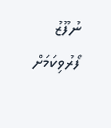ނުފޫޒު ފޯރުވިކަމަށް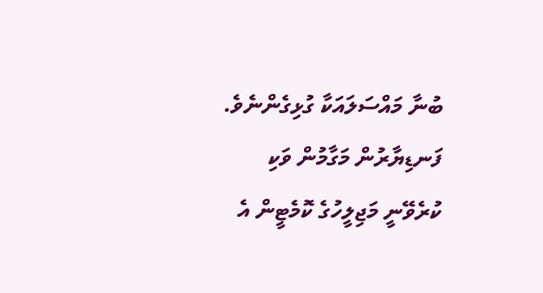ބުނާ މައްސަލައަކާ ގުޅިގެންނެވެ.
ފަނޑިޔާރުން މަގާމުން ވަކި ކުރެވޭނީ މަޖިލީހުގެ ކޮމެޓީން އެ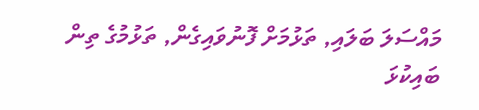މައްސަލަ ބަލައި, ތަޅުމަށް ފޮނުވައިގެން, ތަޅުމުގެ ތިން ބައިކުޅަ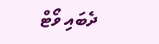ދެބައި ވޯޓް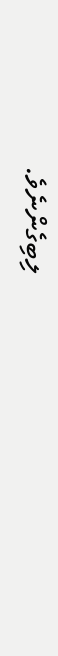ލިބިގެންނެވެ.